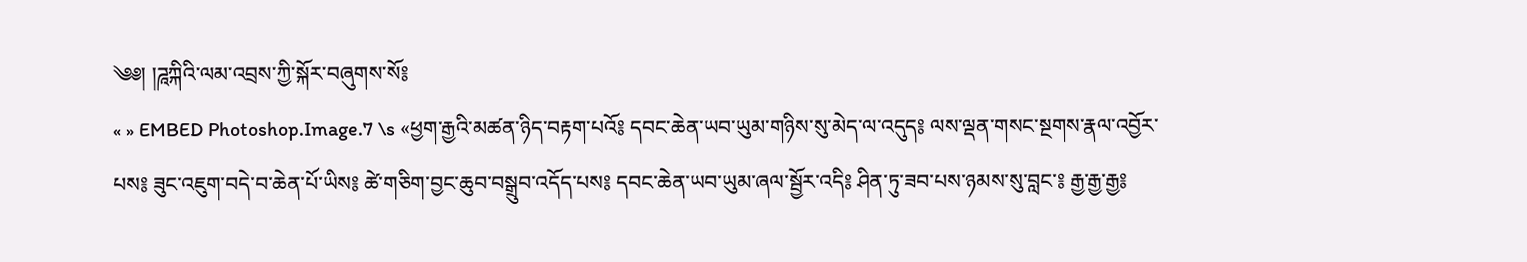༄༅། །ཌཱཀྐིའི་ལམ་འབྲས་ཀྱི་སྐོར་བཞུགས་སོ༔
« » EMBED Photoshop.Image.7 \s «ཕྱག་རྒྱའི་མཚན་ཉིད་བརྟག་པའོ༔ དབང་ཆེན་ཡབ་ཡུམ་གཉིས་སུ་མེད་ལ་འདུད༔ ལས་ལྡན་གསང་སྔགས་རྣལ་འབྱོར་པས༔ ཟུང་འཇུག་བདེ་བ་ཆེན་པོ་ཡིས༔ ཚེ་གཅིག་བྱང་ཆུབ་བསྒྲུབ་འདོད་པས༔ དབང་ཆེན་ཡབ་ཡུམ་ཞལ་སྦྱོར་འདི༔ ཤིན་ཏུ་ཟབ་པས་ཉམས་སུ་བླང་༔ རྒྱ་རྒྱ་རྒྱ༔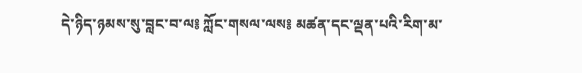དེ་ཉིད་ཉམས་སུ་བླང་བ་ལ༔ ཀློང་གསལ་ལས༔ མཚན་དང་ལྡན་པའི་རིག་མ་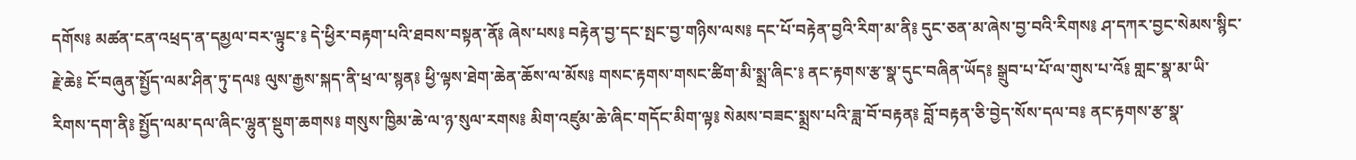དགོས༔ མཚན་ངན་འཕྲད་ན་དམྱལ་བར་ལྟུང་༔ དེ་ཕྱིར་བརྟག་པའི་ཐབས་བསྟན་ནོ༔ ཞེས་པས༔ བརྟེན་བྱ་དང་སྤང་བྱ་གཉིས་ལས༔ དང་པོ་བརྟེན་བྱའི་རིག་མ་ནི༔ དུང་ཅན་མ་ཞེས་བྱ་བའི་རིགས༔ ཤ་དཀར་བྱང་སེམས་སྙིང་རྗེ་ཆེ༔ ངོ་བཞུན་སྤྱོད་ལམ་ཤིན་ཏུ་དལ༔ ལུས་རྒྱས་སྐད་ནི་ཕྲ་ལ་སྙན༔ ཕྱི་ལྟས་ཐེག་ཆེན་ཆོས་ལ་མོས༔ གསང་རྟགས་གསང་ཚིག་མི་སྨྲ་ཞིང་༔ ནང་རྟགས་རྩ་སྣ་དུང་བཞིན་ཡོད༔ སྒྲུབ་པ་པོ་ལ་གུས་པ་འོ༔ གླང་སྣ་མ་ཡི་རིགས་དག་ནི༔ སྤྱོད་ལམ་དལ་ཞིང་ལྷུན་སྡུག་ཆགས༔ གསུས་ཁྱིམ་ཆེ་ལ་ཉ་སུལ་རགས༔ མིག་འཛུམ་ཆེ་ཞིང་གདོང་མིག་ལྟ༔ སེམས་བཟང་སྨྲས་པའི་ཟླ་བོ་བརྟན༔ བློ་བརྟན་ཅི་བྱེད་སོས་དལ་བ༔ ནང་རྟགས་རྩ་སྣ་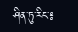ཤིན་ཏུ་རིང་༔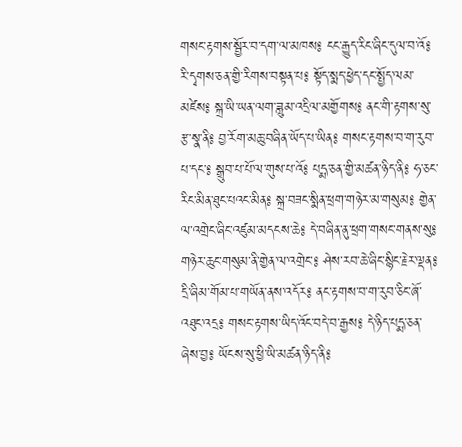གསང་རྟགས་སྦྱོར་བ་དག་ལ་མཁས༔ ངང་རྒྱུད་རིང་ཞིང་དུལ་བ་འོ༔ རི་དྭགས་ཅན་གྱི་རིགས་བསྟན་པ༔ སྟོད་སྨད་ཕྱེད་དང་སྤྱོད་ལམ་མཛེས༔ སྐྲ་ཡི་ཡན་ལག་ཟླུམ་འདྲིལ་མགྱོགས༔ ནང་གི་རྟགས་སུ་རྩ་སྣ་ནི༔ བྱ་རོག་མཆུ་བཞིན་ཡོད་པ་ཡིན༔ གསང་རྟགས་བ་ག་རུབ་པ་དང་༔ སྒྲུབ་པ་པོ་ལ་གུས་པ་འོ༔ པདྨ་ཅན་གྱི་མཚན་ཉིད་ནི༔ ཧ་ཅང་རིང་མིན་ཐུང་པའང་མིན༔ སྐྲ་བཟང་སྨིན་ཕྲག་གཉེར་མ་གསུམ༔ གྱེན་ལ་འགྲེང་ཞིང་འཛུམ་མདངས་ཆེ༔ དེ་བཞིན་ནུ་ཕྲག་གསང་གནས་སུ༔ གཉེར་ཆུང་གསུམ་ནི་གྱེན་ལ་འགྲེང་༔ ཤེས་རབ་ཆེ་ཞིང་སྙིང་རྗེར་ལྡན༔ དྲི་ཞིམ་གོམ་པ་གཡོན་ནས་འདོར༔ ནང་རྟགས་བ་ག་རུབ་ཅིང་ཞོ་འཐུང་འདྲ༔ གསང་རྟགས་ཡིད་འོང་བདེ་བ་རྒྱས༔ དེ་ཉིད་པདྨ་ཅན་ཞེས་བྱ༔ ཡོངས་སུ་ཕྱི་ཡི་མཚན་ཉིད་ནི༔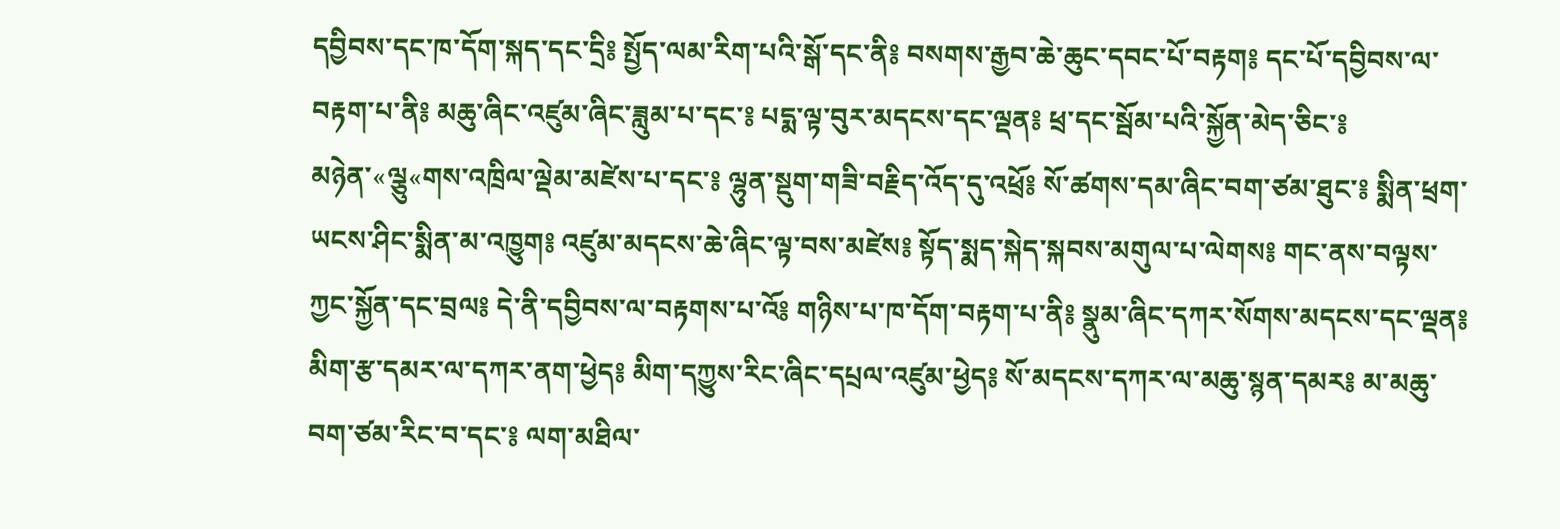དབྱིབས་དང་ཁ་དོག་སྐད་དང་དྲི༔ སྤྱོད་ལམ་རིག་པའི་སྒོ་དང་ནི༔ བསགས་རྒྱབ་ཆེ་ཆུང་དབང་པོ་བརྟག༔ དང་པོ་དབྱིབས་ལ་བརྟག་པ་ནི༔ མཆུ་ཞིང་འཛུམ་ཞིང་ཟླུམ་པ་དང་༔ པདྨ་ལྟ་བུར་མདངས་དང་ལྡན༔ ཕྲ་དང་སྦོམ་པའི་སྐྱོན་མེད་ཅིང་༔ མཉེན་«ལྕུ«གས་འཁྲིལ་ལྡེམ་མཛེས་པ་དང་༔ ལྷུན་སྡུག་གཟི་བརྗིད་འོད་དུ་འཕྲོ༔ སོ་ཚགས་དམ་ཞིང་བག་ཙམ་ཐུང་༔ སྨིན་ཕྲག་ཡངས་ཤིང་སྨིན་མ་འཁྱུག༔ འཛུམ་མདངས་ཆེ་ཞིང་ལྟ་བས་མཛེས༔ སྟོད་སྨད་སྐེད་སྐབས་མགུལ་པ་ལེགས༔ གང་ནས་བལྟས་ཀྱང་སྐྱོན་དང་བྲལ༔ དེ་ནི་དབྱིབས་ལ་བརྟགས་པ་འོ༔ གཉིས་པ་ཁ་དོག་བརྟག་པ་ནི༔ སྣུམ་ཞིང་དཀར་སོགས་མདངས་དང་ལྡན༔ མིག་རྩ་དམར་ལ་དཀར་ནག་ཕྱེད༔ མིག་དཀྱུས་རིང་ཞིང་དཔྲལ་འཛུམ་ཕྱེད༔ སོ་མདངས་དཀར་ལ་མཆུ་སྙན་དམར༔ མ་མཆུ་བག་ཙམ་རིང་བ་དང་༔ ལག་མཐིལ་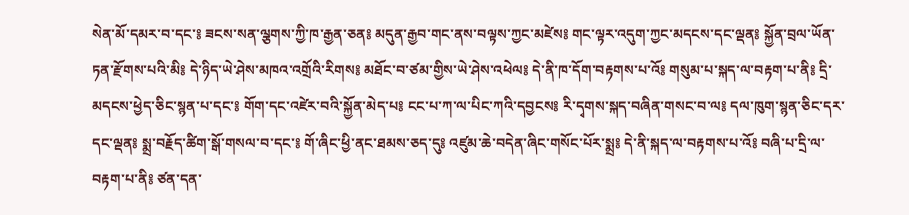སེན་མོ་དམར་བ་དང་༔ ཟངས་སན་ལྕགས་ཀྱི་ཁ་རྒྱན་ཅན༔ མདུན་རྒྱབ་གང་ནས་བལྟས་ཀྱང་མཛེས༔ གང་ལྟར་འདུག་ཀྱང་མདངས་དང་ལྡན༔ སྐྱོན་བྲལ་ཡོན་ཏན་རྫོགས་པའི་མི༔ དེ་ཉིད་ཡེ་ཤེས་མཁའ་འགྲོའི་རིགས༔ མཐོང་བ་ཙམ་གྱིས་ཡེ་ཤེས་འཕེལ༔ དེ་ནི་ཁ་དོག་བརྟགས་པ་འོ༔ གསུམ་པ་སྐད་ལ་བརྟག་པ་ནི༔ དྲི་མདངས་ཕྱེད་ཅིང་སྙན་པ་དང་༔ གོག་དང་འཛེར་བའི་སྐྱོན་མེད་པ༔ ངང་པ་ཀ་ལ་པིང་ཀའི་དབྱངས༔ རི་དྭགས་སྐད་བཞིན་གསང་བ་ལ༔ དལ་ཁུག་སྙན་ཅིང་དར་དང་ལྡན༔ སྨྲ་བརྗོད་ཚིག་སྒོ་གསལ་བ་དང་༔ གོ་ཞིང་ཕྱི་ནང་ཐམས་ཅད་དུ༔ འཛུམ་ཆེ་བདེན་ཞིང་གསོང་པོར་སྨྲ༔ དེ་ནི་སྐད་ལ་བརྟགས་པ་འོ༔ བཞི་པ་དྲི་ལ་བརྟག་པ་ནི༔ ཙན་དན་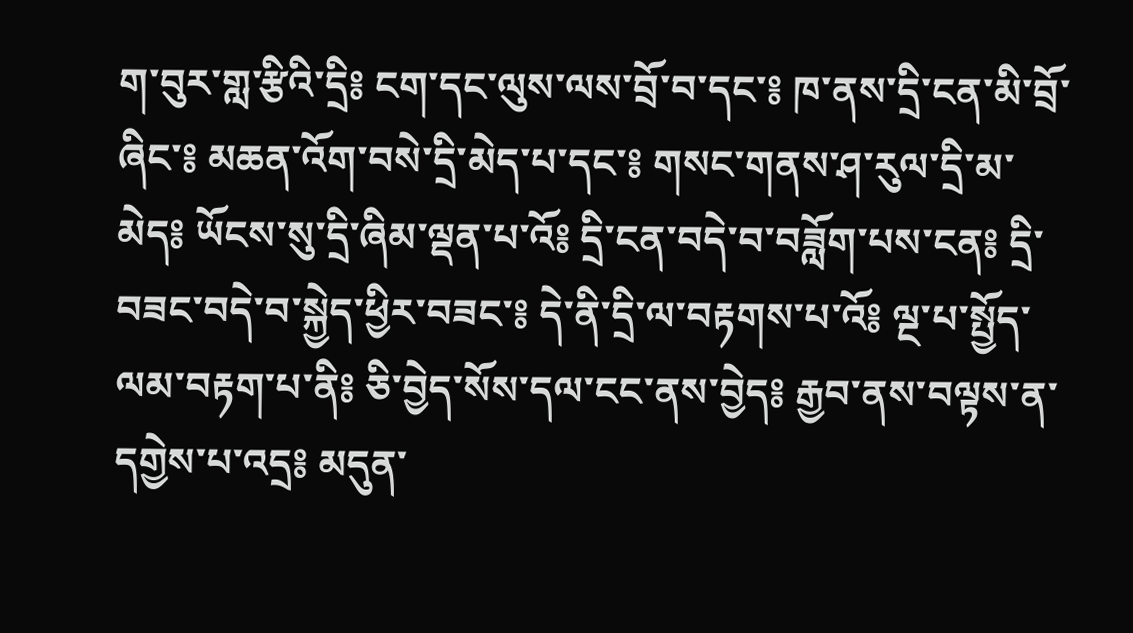ག་བུར་གླ་རྩིའི་དྲི༔ ངག་དང་ལུས་ལས་བྲོ་བ་དང་༔ ཁ་ནས་དྲི་ངན་མི་བྲོ་ཞིང་༔ མཆན་འོག་བསེ་དྲི་མེད་པ་དང་༔ གསང་གནས་ཤ་རུལ་དྲི་མ་མེད༔ ཡོངས་སུ་དྲི་ཞིམ་ལྡན་པ་འོ༔ དྲི་ངན་བདེ་བ་བཟློག་པས་ངན༔ དྲི་བཟང་བདེ་བ་སྐྱེད་ཕྱིར་བཟང་༔ དེ་ནི་དྲི་ལ་བརྟགས་པ་འོ༔ ལྔ་པ་སྤྱོད་ལམ་བརྟག་པ་ནི༔ ཅི་བྱེད་སོས་དལ་ངང་ནས་བྱེད༔ རྒྱབ་ནས་བལྟས་ན་དགྱེས་པ་འདྲ༔ མདུན་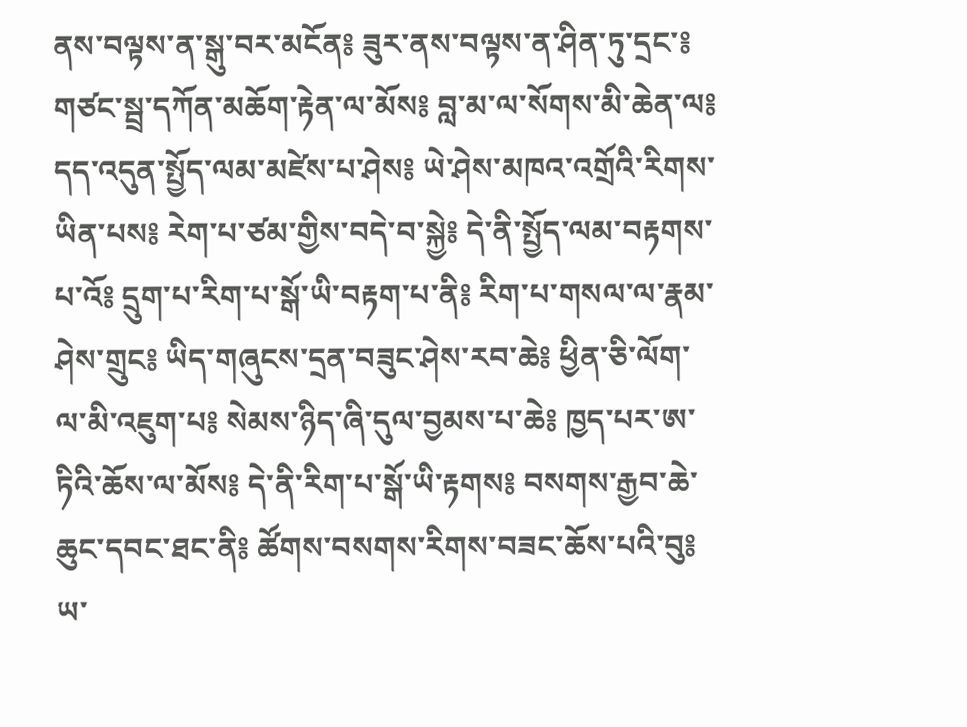ནས་བལྟས་ན་སྒུ་བར་མངོན༔ ཟུར་ནས་བལྟས་ན་ཤིན་ཏུ་དྲང་༔ གཙང་སྦྲ་དཀོན་མཆོག་རྟེན་ལ་མོས༔ བླ་མ་ལ་སོགས་མི་ཆེན་ལ༔ དད་འདུན་སྤྱོད་ལམ་མཛེས་པ་ཤེས༔ ཡེ་ཤེས་མཁའ་འགྲོའི་རིགས་ཡིན་པས༔ རེག་པ་ཙམ་གྱིས་བདེ་བ་སྐྱེ༔ དེ་ནི་སྤྱོད་ལམ་བརྟགས་པ་འོ༔ དྲུག་པ་རིག་པ་སྒོ་ཡི་བརྟག་པ་ནི༔ རིག་པ་གསལ་ལ་རྣམ་ཤེས་གྲུང༔ ཡིད་གཞུངས་དྲན་བཟུང་ཤེས་རབ་ཆེ༔ ཕྱིན་ཅི་ལོག་ལ་མི་འཇུག་པ༔ སེམས་ཉིད་ཞི་དུལ་བྱམས་པ་ཆེ༔ ཁྱད་པར་ཨ་ཏིའི་ཆོས་ལ་མོས༔ དེ་ནི་རིག་པ་སྒོ་ཡི་རྟགས༔ བསགས་རྒྱབ་ཆེ་ཆུང་དབང་ཐང་ནི༔ ཚོགས་བསགས་རིགས་བཟང་ཆོས་པའི་བུ༔ ཡ་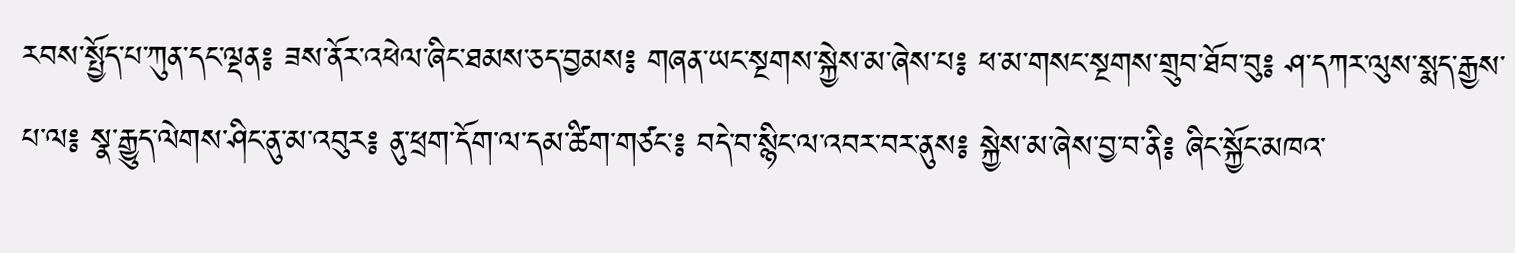རབས་སྤྱོད་པ་ཀུན་དང་ལྡན༔ ཟས་ནོར་འཕེལ་ཞིང་ཐམས་ཅད་བྱམས༔ གཞན་ཡང་སྔགས་སྐྱེས་མ་ཞེས་པ༔ ཕ་མ་གསང་སྔགས་གྲུབ་ཐོབ་བུ༔ ཤ་དཀར་ལུས་སྨད་རྒྱས་པ་ལ༔ སྣ་རྒྱུད་ལེགས་ཤིང་ནུ་མ་འབུར༔ ནུ་ཕྲག་དོག་ལ་དམ་ཚིག་གཙང་༔ བདེ་བ་སྙིང་ལ་འབར་བར་ནུས༔ སྐྱེས་མ་ཞེས་བྱ་བ་ནི༔ ཞིང་སྐྱོང་མཁའ་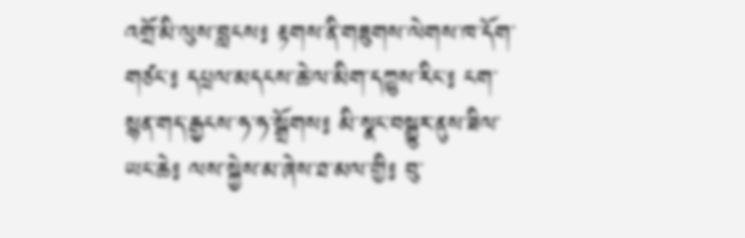འགྲོ་མི་ལུས་བླངས༔ རྟགས་ནི་གཟུགས་ལེགས་ཁ་དོག་གཙང་༔ དཔྲལ་མདངས་ཆེ་ལ་མིག་དཀྱུས་རིང་༔ ངག་སྙན་གད་རྒྱངས་ཧ་ཧ་སྒྲོགས༔ མི་སྣང་བསྒྱུར་ནུས་ཟིལ་ཡང་ཆེ༔ ལས་སྐྱེས་མ་ཞེས་ཐ་མལ་གྱི༔ བུ་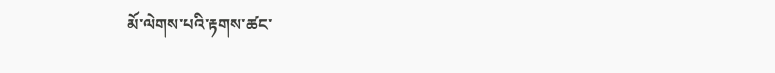མོ་ལེགས་པའི་རྟགས་ཚང་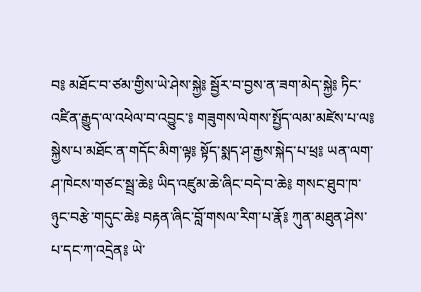བ༔ མཐོང་བ་ཙམ་གྱིས་ཡེ་ཤེས་སྐྱེ༔ སྦྱོར་བ་བྱས་ན་ཟག་མེད་སྐྱེ༔ ཏིང་འཛིན་རྒྱུད་ལ་འཕེལ་བ་འབྱུང་༔ གཟུགས་ལེགས་སྤྱོད་ལམ་མཛེས་པ་ལ༔ སྐྱེས་པ་མཐོང་ན་གདོང་མིག་ལྟ༔ སྟོད་སྨད་ཤ་རྒྱས་སྐེད་པ་ཕྲ༔ ཡན་ལག་ཤ་ཁེངས་གཙང་སྦྲ་ཆེ༔ ཡིད་འཛུམ་ཆེ་ཞིང་བདེ་བ་ཆེ༔ གསང་ཐུབ་ཁ་ཉུང་བརྩེ་གདུང་ཆེ༔ བརྟན་ཞིང་བློ་གསལ་རིག་པ་རྣོ༔ ཀུན་མཐུན་ཤེས་པ་དང་ཀ་འདྲེན༔ ཡེ་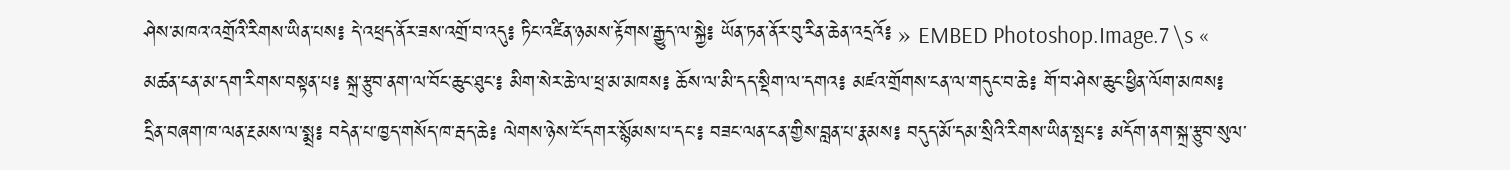ཤེས་མཁའ་འགྲོའི་རིགས་ཡིན་པས༔ དེ་འཕྲད་ནོར་ཟས་འགྲོ་བ་འདུ༔ ཏིང་འཛིན་ཉམས་རྟོགས་རྒྱུད་ལ་སྐྱེ༔ ཡོན་ཏན་ནོར་བུ་རིན་ཆེན་འདྲའོ༔ » EMBED Photoshop.Image.7 \s « མཚན་ངན་མ་དག་རིགས་བསྟན་པ༔ སྐྲ་རྩུབ་ནག་ལ་བོང་ཆུང་ཐུང་༔ མིག་སེར་ཆེ་ལ་ཕྲ་མ་མཁས༔ ཆོས་ལ་མི་དད་སྡིག་ལ་དགའ༔ མཛའ་གྲོགས་ངན་ལ་གདུང་བ་ཆེ༔ གོ་བ་ཤེས་ཆུང་ཕྱིན་ལོག་མཁས༔ དྲིན་བཞག་ཁ་ལན་རྔམས་ལ་སྨྲ༔ བདེན་པ་ཁྱད་གསོད་ཁ་རྦད་ཆེ༔ ལེགས་ཉེས་ངོ་དགར་སྙོམས་པ་དང་༔ བཟང་ལན་ངན་གྱིས་བླན་པ་རྣམས༔ བདུད་མོ་དམ་སྲིའི་རིགས་ཡིན་སྤང་༔ མདོག་ནག་སྐྲ་རྩུབ་སུལ་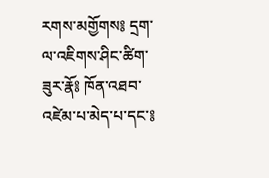རགས་མགྱོགས༔ དྲག་ལ་འཇིགས་ཤིང་ཚིག་ཟུར་རྣོ༔ ཁོན་འཐབ་འཛེམ་པ་མེད་པ་དང་༔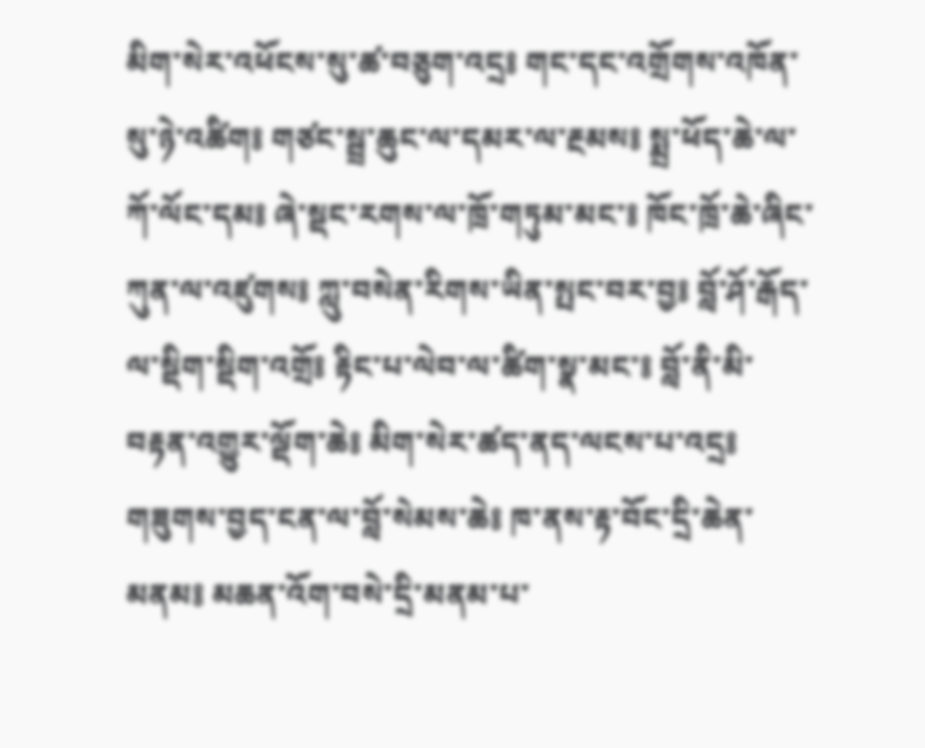མིག་སེར་འཕོངས་སུ་ཚ་བཅུག་འདྲ༔ གང་དང་འགྲོགས་འཁོན་སུ་ཉེ་འཚིག༔ གཙང་སྦྲ་ཆུང་ལ་དམར་ལ་རྔམས༔ སྨྲ་ཕོད་ཆེ་ལ་ཀོ་ལོང་དམ༔ ཞེ་སྡང་རགས་ལ་ཁྲོ་གཏུམ་མང་༔ ཁོང་ཁྲོ་ཆེ་ཞིང་ཀུན་ལ་འཛུགས༔ ཀླུ་བསེན་རིགས་ཡིན་སྤང་བར་བྱ༔ བློ་ཤོ་རྒོད་ལ་སྡིག་སྡིག་འགྲོ༔ རྟིང་པ་ལེབ་ལ་ཚིག་སྣ་མང་༔ བློ་ནི་མི་བརྟན་འགྱུར་ལྡོག་ཆེ༔ མིག་སེར་ཚད་ནད་ལངས་པ་འདྲ༔ གཟུགས་བྱད་ངན་ལ་བློ་སེམས་ཆེ༔ ཁ་ནས་རྟ་བོང་དྲི་ཆེན་མནམ༔ མཆན་འོག་བསེ་དྲི་མནམ་པ་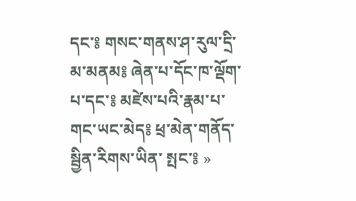དང་༔ གསང་གནས་ཤ་རུལ་དྲི་མ་མནམ༔ ཞེན་པ་དོང་ཁ་ལྡོག་པ་དང་༔ མཛེས་པའི་རྣམ་པ་གང་ཡང་མེད༔ ཕྲ་མེན་གནོད་སྦྱིན་རིགས་ཡིན་ སྤང་༔ »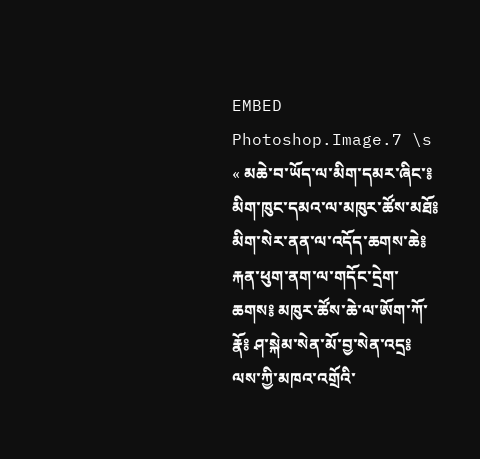EMBED Photoshop.Image.7 \s « མཆེ་བ་ཡོད་ལ་མིག་དམར་ཞིང་༔ མིག་ཁུང་དམའ་ལ་མཁུར་ཚོས་མཐོ༔ མིག་སེར་ནན་ལ་འདོད་ཆགས་ཆེ༔ རྐན་ཕུག་ནག་ལ་གདོང་དྲེག་ཆགས༔ མཁུར་ཚོས་ཆེ་ལ་ཨོག་ཀོ་རྣོ༔ ཤ་སྐེམ་སེན་མོ་བྱ་སེན་འདྲ༔ ལས་ཀྱི་མཁའ་འགྲོའི་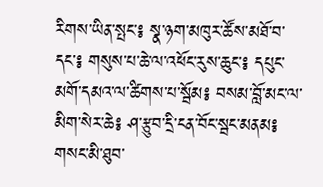རིགས་ཡིན་སྤང་༔ སྣ་ཉག་མཁུར་ཚོས་མཐོ་བ་དང་༔ གསུས་པ་ཆེ་ལ་འཕོང་རུས་ཆུང་༔ དཔུང་མགོ་དམའ་ལ་ཚིགས་པ་སྦོམ༔ བསམ་བློ་མང་ལ་མིག་སེར་ཆེ༔ ཤ་རྩུབ་དྲི་ངན་བོང་སྦང་མནམ༔ གསང་མི་ཐུབ་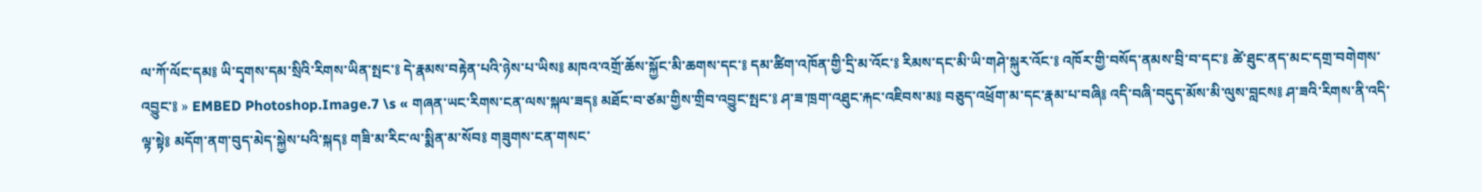ལ་ཀོ་ལོང་དམ༔ ཡི་དྭགས་དམ་སྲིའི་རིགས་ཡིན་སྤང་༔ དེ་རྣམས་བརྟེན་པའི་ཉེས་པ་ཡིས༔ མཁའ་འགྲོ་ཆོས་སྐྱོང་མི་ཆགས་དང་༔ དམ་ཚིག་འཁོན་གྱི་དྲི་མ་འོང་༔ རིམས་དང་མི་ཡི་གཤེ་སྐུར་འོང་༔ འཁོར་གྱི་བསོད་ནམས་བྲི་བ་དང་༔ ཚེ་ཐུང་ནད་མང་དགྲ་བགེགས་འབྱུང་༔ » EMBED Photoshop.Image.7 \s « གཞན་ཡང་རིགས་ངན་ལས་སྐལ་ཟད༔ མཐོང་བ་ཙམ་གྱིས་གྲིབ་འབྱུང་སྤང་༔ ཤ་ཟ་ཁྲག་འཐུང་རྐང་འཇིབས་མ༔ བཅུད་འཕྲོག་མ་དང་རྣམ་པ་བཞི༔ འདི་བཞི་བདུད་མོས་མི་ལུས་བླངས༔ ཤ་ཟའི་རིགས་ནི་འདི་ལྟ་སྟེ༔ མདོག་ནག་བུད་མེད་སྐྱེས་པའི་སྐད༔ གཟི་མ་རིང་ལ་སྨིན་མ་སོབ༔ གཟུགས་ངན་གསང་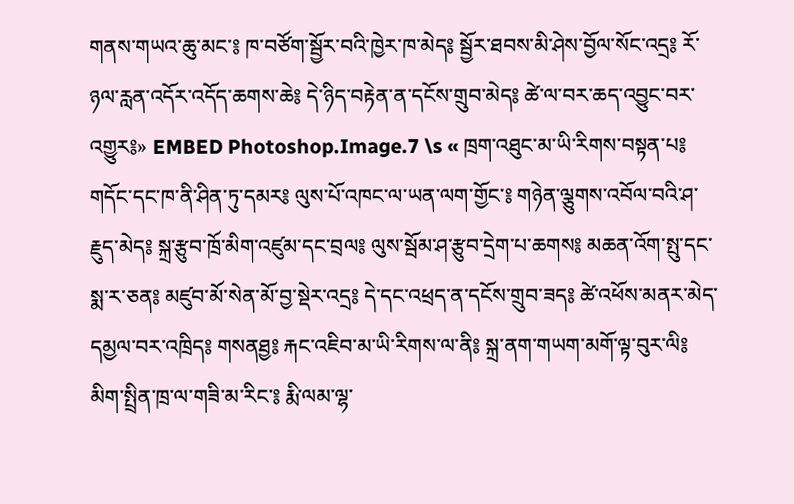གནས་གཡའ་ཆུ་མང་༔ ཁ་བཙོག་སྦྱོར་བའི་ཁྱེར་ཁ་མེད༔ སྦྱོར་ཐབས་མི་ཤེས་བྱོལ་སོང་འདྲ༔ རོ་ཉལ་རླན་འདོར་འདོད་ཆགས་ཆེ༔ དེ་ཉིད་བརྟེན་ན་དངོས་གྲུབ་མེད༔ ཚེ་ལ་བར་ཆད་འབྱུང་བར་འགྱུར༔» EMBED Photoshop.Image.7 \s « ཁྲག་འཐུང་མ་ཡི་རིགས་བསྟན་པ༔ གདོང་དང་ཁ་ནི་ཤིན་ཏུ་དམར༔ ལུས་པོ་འཁང་ལ་ཡན་ལག་གྱོང་༔ གཉེན་ལྕུགས་འབོལ་བའི་ཤ་རྗུད་མེད༔ སྐྲ་རྩུབ་ཁྲོ་མིག་འཛུམ་དང་བྲལ༔ ལུས་སྦོམ་ཤ་རྩུབ་དྲེག་པ་ཆགས༔ མཆན་འོག་སྤུ་དང་སྨ་ར་ཅན༔ མཛུབ་མོ་སེན་མོ་བྱ་སྡེར་འདྲ༔ དེ་དང་འཕྲད་ན་དངོས་གྲུབ་ཟད༔ ཚེ་འཕོས་མནར་མེད་དམྱལ་བར་འཁྲིད༔ གསནཐྱ༔ རྐང་འཇིབ་མ་ཡི་རིགས་ལ་ནི༔ སྐྲ་ནག་གཡག་མགོ་ལྟ་བུར་ལི༔ མིག་སྤྲིན་ཁྲ་ལ་གཟི་མ་རིང་༔ རྨི་ལམ་ལྷ་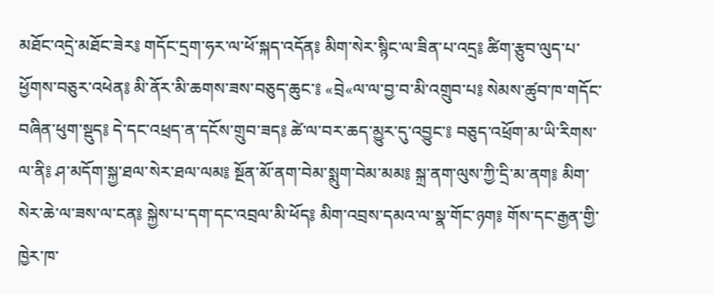མཐོང་འདྲེ་མཐོང་ཟེར༔ གདོང་དྲག་ཧར་ལ་ཕོ་སྐད་འདོན༔ མིག་སེར་སྙིང་ལ་ཟིན་པ་འདྲ༔ ཚིག་རྩུབ་ལུད་པ་ཕྱོགས་བཅུར་འཕེན༔ མི་ནོར་མི་ཆགས་ཟས་བཅུད་ཆུང་༔ «བྲེ«ལ་ལ་བྱ་བ་མི་འགྲུབ་པ༔ སེམས་ཚུབ་ཁ་གདོང་བཞིན་ཕུག་སྡུད༔ དེ་དང་འཕྲད་ན་དངོས་གྲུབ་ཟད༔ ཚེ་ལ་བར་ཆད་མྱུར་དུ་འབྱུང་༔ བཅུད་འཕྲོག་མ་ཡི་རིགས་ལ་ནི༔ ཤ་མདོག་སྐྱ་ཐལ་སེར་ཐལ་ལམ༔ སྔོན་མོ་ནག་བེམ་སྨུག་བེམ་མམ༔ སྐྲ་ནག་ལུས་ཀྱི་དྲི་མ་ནག༔ མིག་སེར་ཆེ་ལ་ཟས་ལ་ངན༔ སྐྱེས་པ་དག་དང་འབྲལ་མི་ཕོད༔ མིག་འབྲས་དམའ་ལ་སྣ་གོང་ཉག༔ གོས་དང་རྒྱན་གྱི་ཁྱེར་ཁ་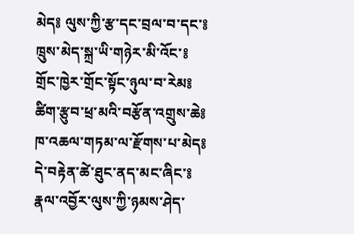མེད༔ ལུས་ཀྱི་རྩ་དང་བྲལ་བ་དང་༔ ཁྲུས་མེད་སྐྲ་ཡི་གཉེར་མི་འོང་༔ གྲོང་ཁྱེར་གྲོང་སྟོང་ཉུལ་བ་རེམ༔ ཚིག་རྩུབ་ཕྲ་མའི་བརྩོན་འགྲུས་ཆེ༔ ཁ་འཆལ་གཏམ་ལ་རྫོགས་པ་མེད༔ དེ་བརྟེན་ཚེ་ཐུང་ནད་མང་ཞིང་༔ རྣལ་འབྱོར་ལུས་ཀྱི་ཉམས་ཤེད་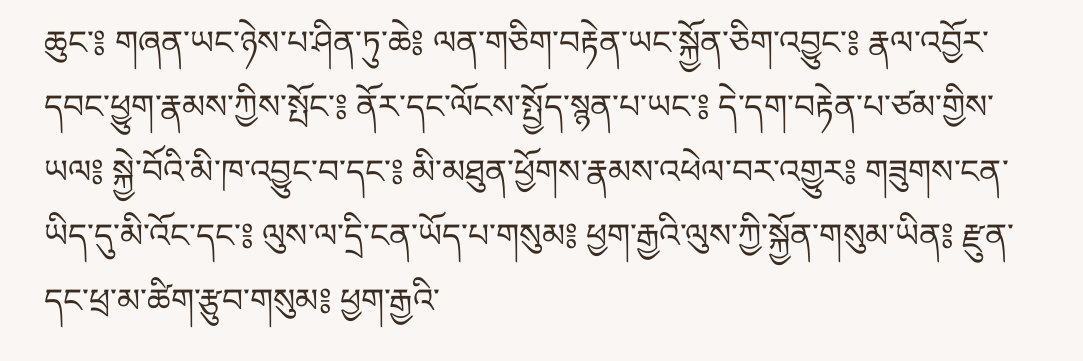ཆུང་༔ གཞན་ཡང་ཉེས་པ་ཤིན་ཏུ་ཆེ༔ ལན་གཅིག་བརྟེན་ཡང་སྐྱོན་ཅིག་འབྱུང་༔ རྣལ་འབྱོར་དབང་ཕྱུག་རྣམས་ཀྱིས་སྤོང་༔ ནོར་དང་ལོངས་སྤྱོད་སྙན་པ་ཡང་༔ དེ་དག་བརྟེན་པ་ཙམ་གྱིས་ཡལ༔ སྐྱེ་བོའི་མི་ཁ་འབྱུང་བ་དང་༔ མི་མཐུན་ཕྱོགས་རྣམས་འཕེལ་བར་འགྱུར༔ གཟུགས་ངན་ཡིད་དུ་མི་འོང་དང་༔ ལུས་ལ་དྲི་ངན་ཡོད་པ་གསུམ༔ ཕྱག་རྒྱའི་ལུས་ཀྱི་སྐྱོན་གསུམ་ཡིན༔ རྫུན་དང་ཕྲ་མ་ཚིག་རྩུབ་གསུམ༔ ཕྱག་རྒྱའི་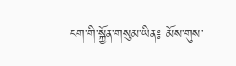ངག་གི་སྐྱོན་གསུམ་ཡིན༔ མོས་གུས་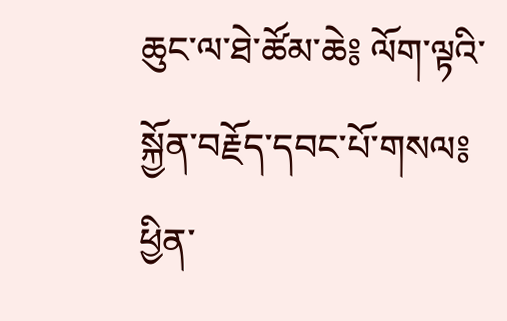ཆུང་ལ་ཐེ་ཚོམ་ཆེ༔ ལོག་ལྟའི་སྐྱོན་བརྗོད་དབང་པོ་གསལ༔ ཕྱིན་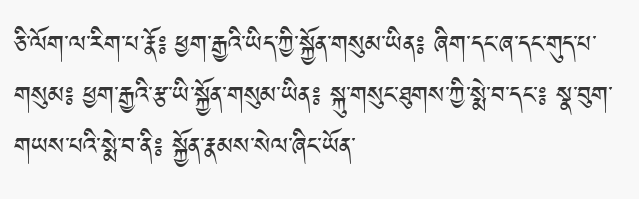ཅི་ལོག་ལ་རིག་པ་རྣོ༔ ཕྱག་རྒྱའི་ཡིད་ཀྱི་སྐྱོན་གསུམ་ཡིན༔ ཞིག་དང་ཞ་དང་གུད་པ་གསུམ༔ ཕྱག་རྒྱའི་རྩ་ཡི་སྐྱོན་གསུམ་ཡིན༔ སྐུ་གསུང་ཐུགས་ཀྱི་སྨེ་བ་དང་༔ སྣ་བུག་གཡས་པའི་སྨེ་བ་ནི༔ སྐྱོན་རྣམས་སེལ་ཞིང་ཡོན་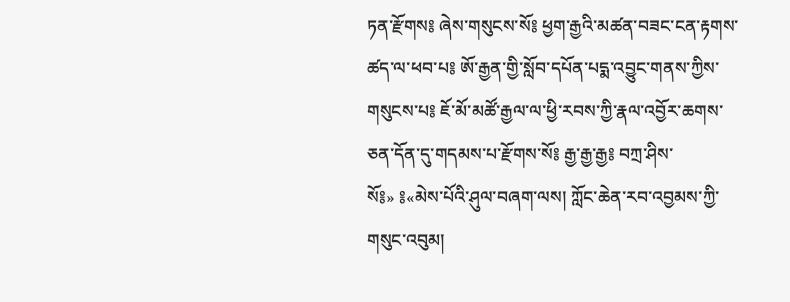ཏན་རྫོགས༔ ཞེས་གསུངས་སོ༔ ཕྱག་རྒྱའི་མཚན་བཟང་ངན་རྟགས་ཚད་ལ་ཕབ་པ༔ ཨོ་རྒྱན་གྱི་སློབ་དཔོན་པདྨ་འབྱུང་གནས་ཀྱིས་གསུངས་པ༔ ཇོ་མོ་མཚོ་རྒྱལ་ལ་ཕྱི་རབས་ཀྱི་རྣལ་འབྱོར་ཆགས་ཅན་དོན་དུ་གདམས་པ་རྫོགས་སོ༔ རྒྱ་རྒྱ་རྒྱ༔ བཀྲ་ཤིས་སོ༔» ༔«མེས་པོའི་ཤུལ་བཞག་ལས། ཀློང་ཆེན་རབ་འབྱམས་ཀྱི་གསུང་འབུམ།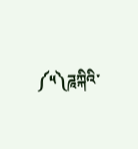༼༥༽ཌཱཀྐིའི་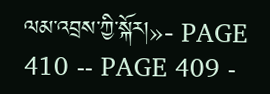ལམ་འབྲས་ཀྱི་སྐོར།»- PAGE 410 -- PAGE 409 -